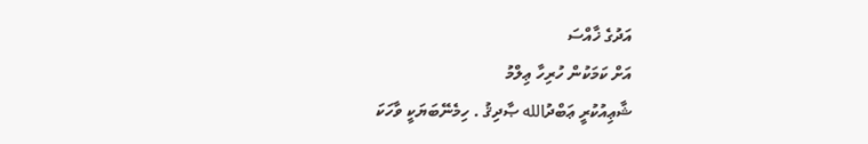އަދުގެ ޚާއްސަ
އަށް ކަމަކުން ހުރިހާ ޢިލްމު
ޝާޢިއުކުރީ ޢަބްދުالله ޞާދިޤު . ހިމެނޭބަޔަކީ ވާހަކަ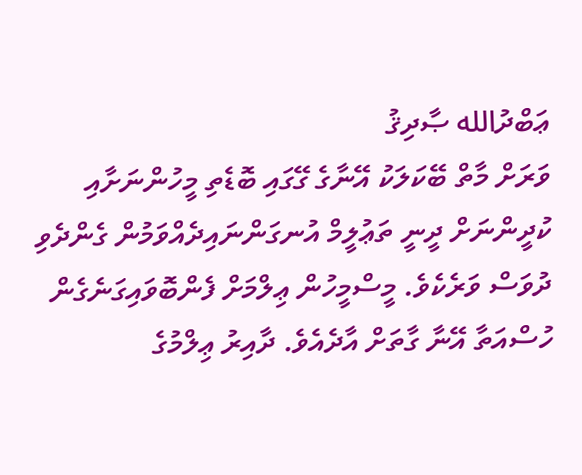ޢަބްދުالله ޞާދިޤު
ވަރަށް މާތް ބޭކަލަކު އޭނާގެ ގޭގައި ބޮޑެތި މީހުންނަށާއި ކުދީންނަށް ދީނީ ތަޢުލީމް އުނގަންނައިދެއްވަމުން ގެންދެވި ދުވަސް ވަރެކެވެ. މީސްމީހުން ޢިލްމަށް ފެންބޮވައިގަނެގެން ހުސްއަތާ އޭނާ ގާތަށް އާދެއެވެ. ދާއިރު ޢިލްމުގެ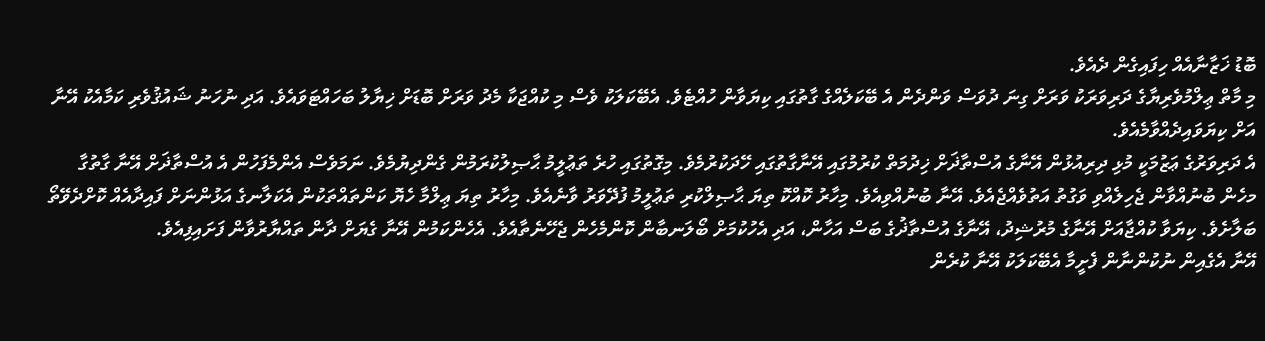ބޮޑު ޚަޒާނާއެއް ހިފައިގެން ދެއެވެ.
މި މާތް ޢިލްމުވެރިޔާގެ ދަރިވަރަކު ވަރަށް ގިނަ ދުވަސް ވަންދެން އެ ބޭކަލެއްގެ ގާތުގައި ކިޔަވާން ހުއްޓެވެ. އެބޭކަލަކު ވެސް މި ކުއްޖަކާ މެދު ވަރަށް ބޮޑަށް ޚިޔާލު ބަހައްޓަވައެވެ. އަދި ނުހަނު ޝައުޤުވެރި ކަމާއެކު އޭނާ އަށް ކިޔަވައިދެއްވާމެއެވެ.
އެ ދަރިވަރުގެ ޢަޒުމަކީ މުޅި ދިރިއުޅުން އޭނާގެ އުސްތާޛަށް ޚިދުމަތް ކުރުމުގައި އޭނާގާތުގައި ހޭދަކުރުމެވެ. މިގޮތުގައި ހުރެ ތަޢުލީމު ޙާޞިލުކުރަމުން ގެންދިޔުމެވެ. ނަމަވެސް އެންމެފަހުން އެ އުސްތާޛަށް އޭނާ ގާތުގާ މހެން ބުނުއްވާން ޖެހިލެއްވި ވަގުތު އަތުވެއްޖެއެވެ. އޭނާ ބުނުއްވިއެވެ. މިހާރު ކޮއްކޮ ތިޔަ ޙާޞިލްކުރި ތަޢުލީމު ފުދޭވަރު ވާނެއެވެ. މިހާރު ތިޔަ ޢިލްމާ ހެޔޮ ކަންތައްތަކުން އެކަލާނގެ އަޅުންނަށް ފައިދާއެއް ކޮށްދެވޭތޯ ބަލާށެވެ. ކިޔަވާ ކުއްޖާއަށް އޭނާގެ މުރުޝިދު، އޭނާގެ އުސްތާޛުގެ ބަސް އަހާން، އަދި އެހުކުމަށް ބޯލަނބާން ކޮންމެހެން ޖެހޭނެތާއެވެ. އެހެންކަމުން އޭނާ ގެޔަށް ދާން ތައްޔާރުވާން ފަށައިފިއެވެ.
އޭނާ އެގެއިން ނުކުންނާން ފެށީމާ އެބޭކަލަކު އޭނާ ކުރެން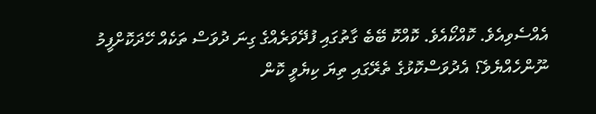އެއްސެވިއެވެ. ކޮއްކޯއެވެ. ކޮއްކޮ ބޭބެ ގާތުގައި ފުދޭވަރެއްގެ ގިނަ ދުވަސް ތަކެއް ހޭދަކޮށްފީމު ނޫންހެއްޔެވެ؟ އެދުވަސްކޮޅުގެ ތެރޭގައި ތިޔަ ކިޔެވީ ކޮން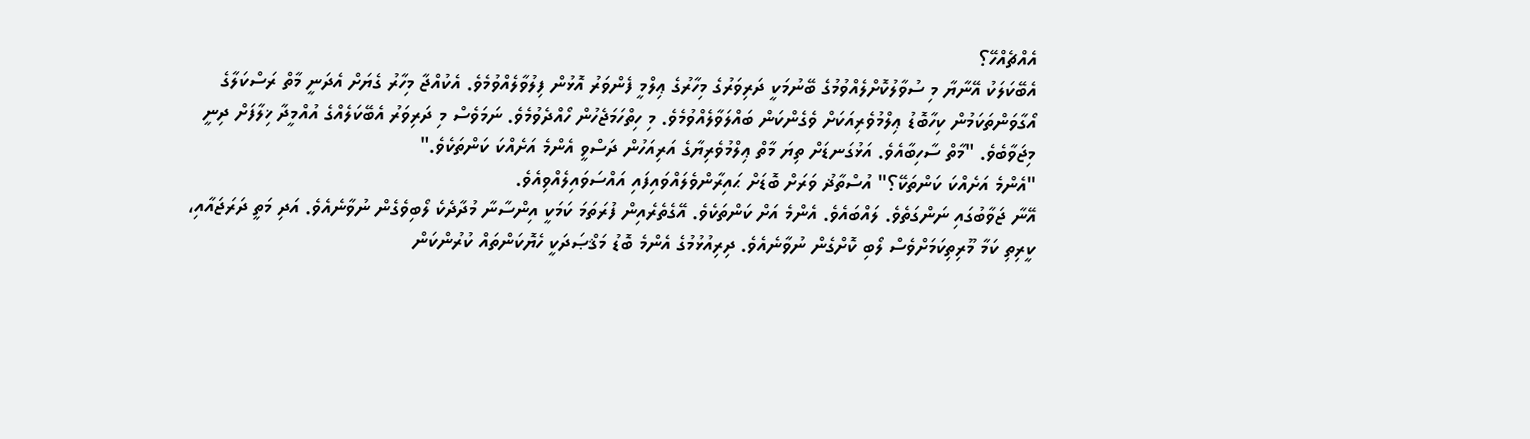އެއްޗެއްހޭ؟
އެބޭކަލަކު އޭނާޔާ މި ސުވާލުކޮށްލެއްވުމުގެ ބޭނުމަކީ ދަރިވަރުގެ މިހާރުގެ ޢިލްމީ ފެންވަރު އޮޅުން ފިލުވާލެއްވުމެވެ. އެކުއްޖާ މިހާރު ގެޔަށް އެދަނީ މާތް ރަސްކަލާގެ އޯގާވަންތަކަމުން ކިހާބޮޑު ޢިލްމުވެރިއަކަށް ވެގެންކަން ބައްލަވާލެއްވުމެވެ. މި ހިތްހަމަޖެހުން ހޯއްދެވުމެވެ. ނަމަވެސް މި ދަރިވަރު އެބޭކަލެއްގެ އުއްމީދާ ޚިލާފަށް ދިނީ މިޖަވާބެވެ. "މާތް ސާހިބާއެވެ. އަޅުގަނޑަށް ތިޔަ މާތް ޢިލްމުވެރިޔާގެ އަރިއަހުން ދަސްވީ އެންމެ އަށެއްކަ ކަންތަކެވެ."
"އެންމެ އަށެއްކަ ކަންތަކޭ؟" އުސްތާޛު ވަރަށް ބޮޑަށް ޙައިރާންވެލައްވައިފައި އައްސަވައިލެއްވިއެވެ.
އޭނާ ޖަވާބުގައި ނަންގަތެވެ. ލައްބައެވެ. އެންމެ އަށް ކަންތަކެވެ. އޭގެތެރެއިން ފުރަތަމަ ކަމަކީ އިންސާނާ މުދާދެކެ ލޯބިވެގެން ނުވާނެއެވެ. އަދި މަތީ ދަރަޖައާއި، ކީރިތި ކަމާ މޫރިތިކަމަށްވެސް ލޯބި ކޮށްގެން ނުވާނެއެވެ. ދިރިއުޅުމުގެ އެންމެ ބޮޑު މަޤްޞަދަކީ ހެޔޮކަންތައް ކުރުންކަން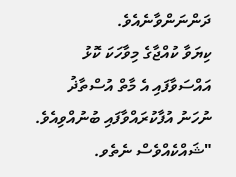ދަންނަންވާނެއެވެ.
ކިޔަވާ ކުއްޖާގެ މިވާހަކަ ކޮޅު އައްސަވާފައި އެ މާތް އުސްތާޛު ނުހަނު އުފާކުރައްވާފައި ބުނުއްވިއެވެ. "ޝައްކެއްވެސް ނެތެވ.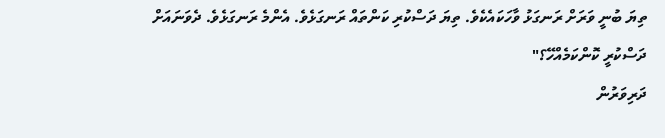ތިޔަ ބުނީ ވަރަށް ރަނގަޅު ވާހަކައެކެވެ. ތިޔަ ދަސްކުރި ކަންތައް ރަނގަޅެވެ. އެންމެ ރަނގަޅެވެ. ދެވަނައަށް ދަސްކުރީ ކޮންކަމެއްހޭ؟"
ދަރިވަރުން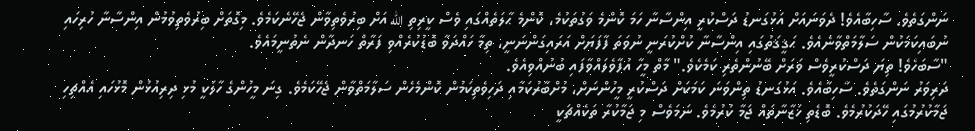ނަންގަތެވެ. ސާހިބާއެވެ! ދެވަނައަށް އަޅުގަނޑު ދަސްކުރީ އިންސާނާ ހަމަ ކޮންމެ ވަގުތަކުމެ، ކޮންމެ ޙާލަތެއްގައި ވެސް ކީރިތި الله އަށް ބިރުވެތިވާން ޖެހޭނެކަމެވެ. މިގޮތަށް ބިރުވެތިވުމުން އިންސާނާ ހުރިހައި ނުބައިކަމަކުން ސަލާމަތްވާނެއެވެ. ޙަޤީޤަތުގައި އިންސާނާ ކުށްކުރަނީ ނުވަތަ ފާފަޔަށް އަރައިގަންނަނީ، ތިމާ ހައްދަވާ ބޮޑުކުރެއްވި ފަރާތް ހަނދާން ނެތުނީމައެވެ.
"ސާބަހެވެ! ތިޔަ ދަސްކުރީވެސް ވަރަށް ބޭނުންތެރި ކަމެކެވެ." މާތް މީހާ އުފާވެލައްވާފައި ބުނުއްވިއެވެ.
ދަރިވަރު ނަންގަތެވެ. ސާހިބާއެވެ. އަޅުގަނޑު ތިންވަނަ ކަމަކަށް ދަސްކުރީ މީހުންނަށް، މުށްބާރުކަމާއި ދަހިވެތިކަމުން ކޮންމެހެން ސަލާމަތްވާން ޖެހޭކަމެވެ. ގިނަ މީހުންގެ ހާލަކީ މުޅި ދިރިއުޅުން މޮޅުހައި އެއްޗިހި ޖަމާކުރުމުގައި ހޭދަކުރުމެވެ. ބޮޑެތި ޚަޒާނާތައް ޖަމާ ކުރުމެވެ. ނަމަވެސް މި ޖަމާކުރާ ތަކެއްޗަކީ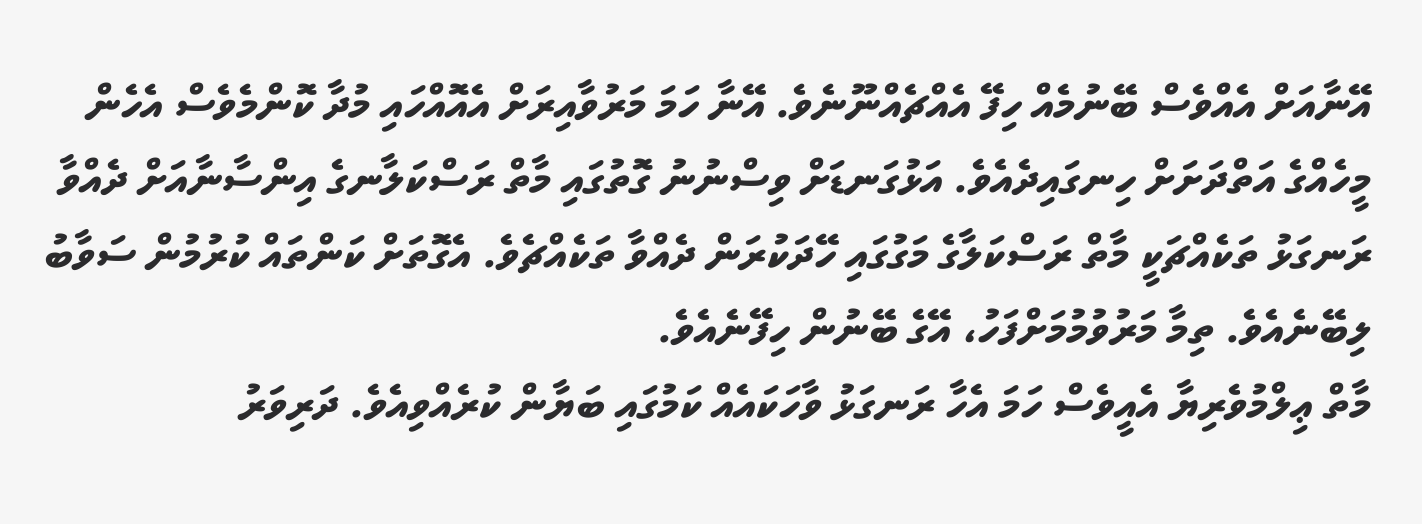އޭނާއަށް އެއްވެސް ބޭނުމެއް ހިފޭ އެއްޗެއްނޫނެވެ. އޭނާ ހަމަ މަރުވާއިރަށް އެއޮއްހައި މުދާ ކޮންމެވެސް އެހެން މީހެއްގެ އަތްދަށަށް ހިނގައިދެއެވެ. އަޅުގަނޑަށް ވިސްނުނު ގޮތުގައި މާތް ރަސްކަލާނގެ އިންސާނާއަށް ދެއްވާ ރަނގަޅު ތަކެއްޗަކީ މާތް ރަސްކަލާގެ މަގުގައި ހޭދަކުރަން ދެއްވާ ތަކެއްޗެވެ. އެގޮތަށް ކަންތައް ކުރުމުން ސަވާބު ލިބޭނެއެވެ. ތިމާ މަރުވުމުމަށްފަހު، އޭގެ ބޭނުން ހިފޭނެއެވެ.
މާތް ޢިލްމުވެރިޔާ އެއީވެސް ހަމަ އެހާ ރަނގަޅު ވާހަކައެއް ކަމުގައި ބަޔާން ކުރެއްވިއެވެ. ދަރިވަރު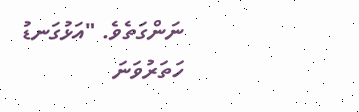ނަންގަތެވެ. "އަޅުގަނޑު ހަތަރުވަނަ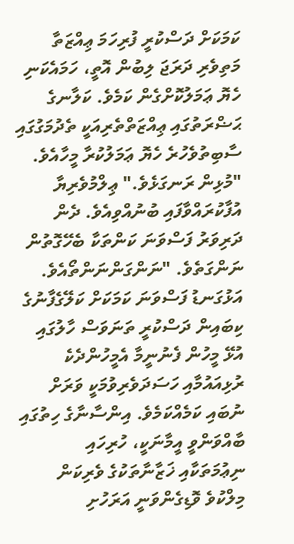ކަމަކަށް ދަސްކުރީ ފުރިހަމަ ޢިއްޒަތާ މަތިވެރި ދަރަޖަ ލިބުން އޮތީ، ހަމައެކަނި ހެޔޮ ޢަމަލުކޮށްގެން ކަމެވެ. ކަލާނގެ ޙަޟްރަތުގައި ޢިއްޒަތްތެރިއަކީ ތެދުމަގުގައި ސާބިތުވެހުރެ ހެޔޮ ޢަމަލުކުރާ މީހާއެވެ.
"މުޅިން ރަނގަޅެވެ." ޢިލްމުވެރިޔާ އުފާކުރައްވާފައި ބުނުއްވިއެވެ. ދެން ދަރިވަރު ފަސްވަނަ ކަންތަކާ ބެހޭގޮތުން ނަންގަތެވެ. "ނަންގަންނަންތޯއެވެ. އަޅުގަނޑު ފަސްވަނަ ކަމަކަށް ކަލޭގެފާނުގެ ކިބައިން ދަސްކުރީ ތަނަވަސް ހާލުގައި އުޅޭ މީހުން ފެނުނީމާ އެމީހުންދެކެ ރުޅިއައުމާއި ހަސަދަވެރިވުމަކީ ވަރަށް ނުބައި ކަމެއްކަމެވެ. އިންސާނާގެ ހިތުގައި ބާއްވަންވީ އީމާނަކީ، ހުރިހައި ނިޢުމަތަކާއި ޚަޒާނާތަކުގެ ވެރިކަން މިލްކުވެ ވޮޑިގެންވަނީ އަރަހުށި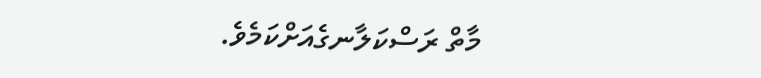މާތް ރަސްކަލާނގެއަށްކަމެވެ.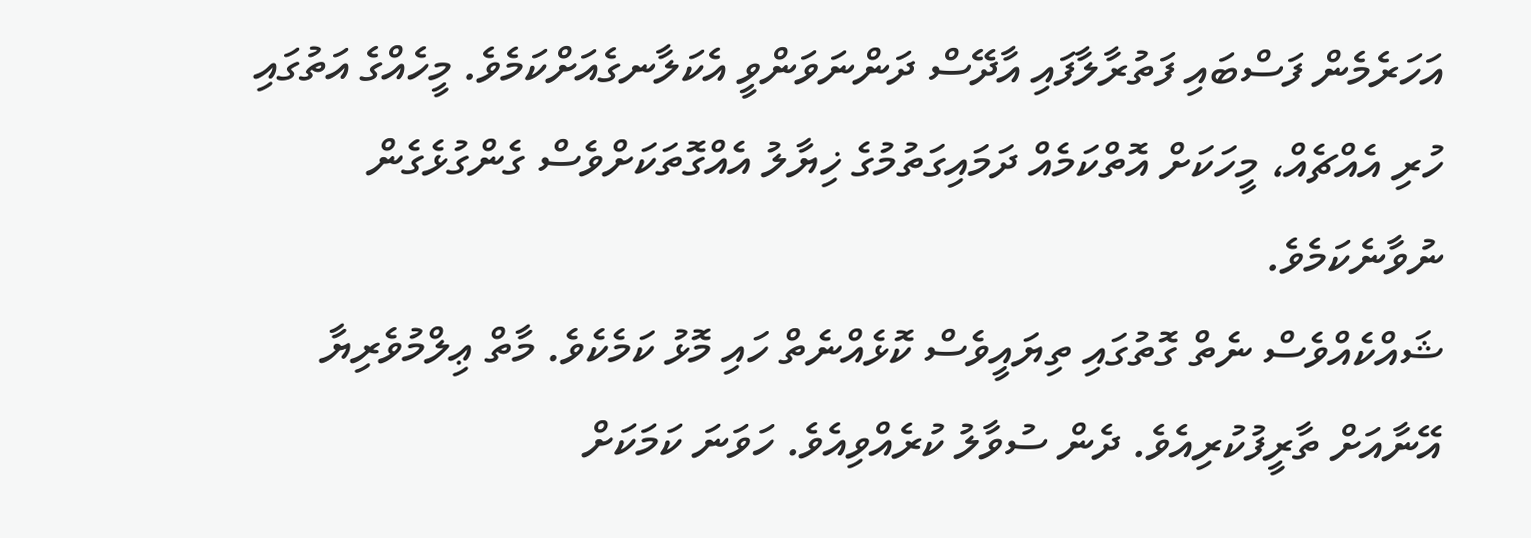އަހަރެމެން ފަސްބައި ފަތުރާލާފައި އާދޭސް ދަންނަވަންވީ އެކަލާނގެއަށްކަމެވެ. މީހެއްގެ އަތުގައި ހުރި އެއްޗެއް، މީހަކަށް އޮތްކަމެއް ދަމައިގަތުމުގެ ޚިޔާލު އެއްގޮތަކަށްވެސް ގެންގުޅެގެން ނުވާނެކަމެވެ.
ޝައްކެއްވެސް ނެތް ގޮތުގައި ތިޔައީވެސް ކޮޅެއްނެތް ހައި މޮޅު ކަމެކެވެ. މާތް ޢިލްމުވެރިޔާ އޭނާއަށް ތާރީފުކުރިއެވެ. ދެން ސުވާލު ކުރެއްވިއެވެ. ހަވަނަ ކަމަކަށް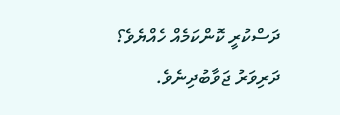ދަސްކުރީ ކޮންކަމެއް ހެއްޔެވެ؟
ދަރިވަރު ޖަވާބުދިނެވެ.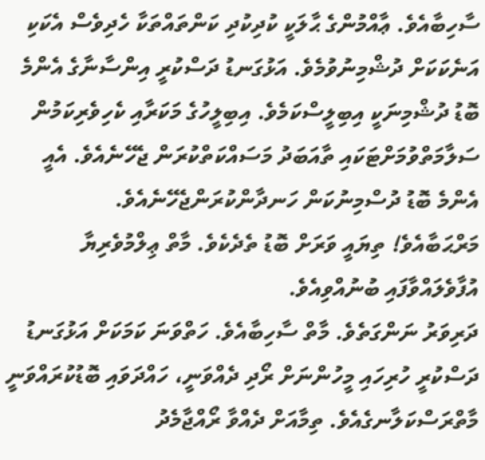ސާހިބާއެވެ. ޢާއްމުންގެ ޙާލަކީ ކުދިކުދި ކަންތައްތަކާ ހެދިވެސް އެކަކި އަނެކަކަށް ދުޝްމިނުވުމެވެ. އަޅުގަނޑު ދަސްކުރީ އިންސާނާގެ އެންމެ ބޮޑު ދުޝްމިނަކީ އިބިލީސްކަމެވެ. އިބިލީހުގެ މަކަރާއި ކެހިވެރިކަމުން ސަލާމަތްވުމަށްޓަކައި ތާއަބަދު މަސައްކަތްކުރަން ޖެހޭނެއެވެ. އެއީ އެންމެ ބޮޑު ދުސްމިނުކަން ހަނދާންކުރަންޖެހޭނެއެވެ.
މަރްޙަބާއެވެ! ތިޔައީ ވަރަށް ބޮޑު ތެދެކެވެ. މާތް ޢިލްމުވެރިޔާ އުފާވެލައްވާފައި ބުނުއްވިއެވެ.
ދަރިވަރު ނަންގަތެވެ. މާތް ސާހިބާއެވެ. ހަތްވަނަ ކަމަކަށް އަޅުގަނޑު ދަސްކުރީ ހުރިހައި މީހުންނަށް ރޯދި ދެއްވަނީ، ހައްދަވައި ބޮޑުކުރައްވަނީ މާތްރަސްކަލާނގެއެވެ. ތިމާއަށް ދެއްވާ ރޯއްޖާމެދު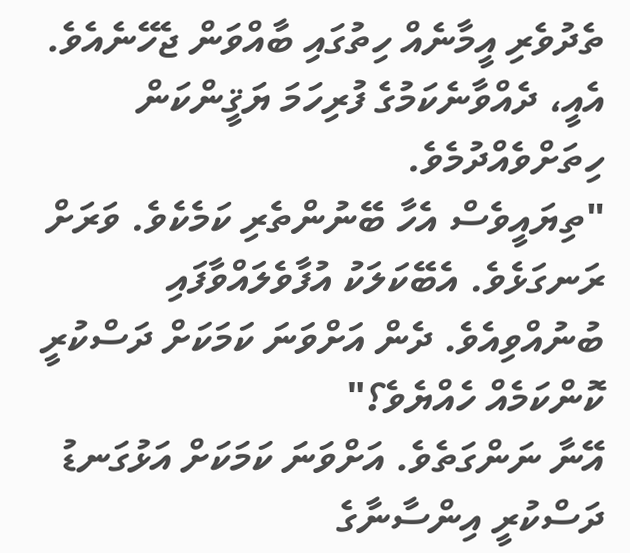ތެދުވެރި އީމާނެއް ހިތުގައި ބާއްވަން ޖެހޭނެއެވެ. އެއީ، ދެއްވާނެކަމުގެ ފުރިހަމަ ޔަޤީންކަން ހިތަށްވެއްދުމެވެ.
"ތިޔައީވެސް އެހާ ބޭނުންތެރި ކަމެކެވެ. ވަރަށް ރަނގަޅެވެ. އެބޭކަލަކު އުފާވެލައްވާފައި ބުނުއްވިއެވެ. ދެން އަށްވަނަ ކަމަކަށް ދަސްކުރީ ކޮންކަމެއް ހެއްޔެވެ؟"
އޭނާ ނަންގަތެވެ. އަށްވަނަ ކަމަކަށް އަޅުގަނޑު ދަސްކުރީ އިންސާނާގެ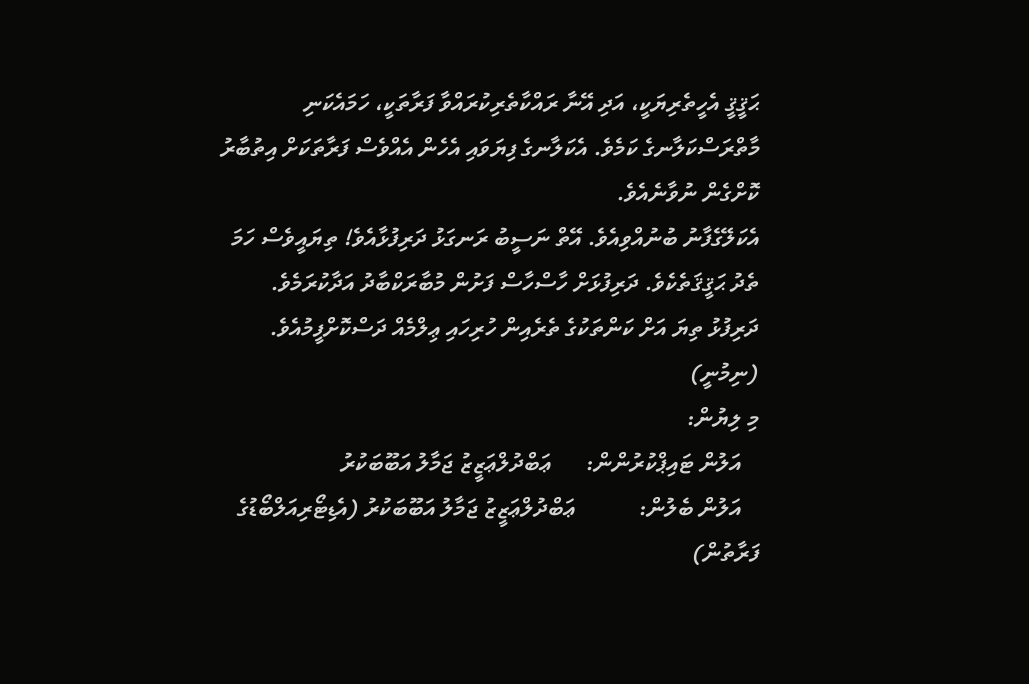ޙަޤީޤީ އެހީތެރިޔަކީ، އަދި އޭނާ ރައްކާތެރިކުރައްވާ ފަރާތަކީ، ހަމައެކަނި މާތްރަސްކަލާނގެ ކަމެވެ. އެކަލާނގެ ފިޔަވައި އެހެން އެއްވެސް ފަރާތަކަށް އިތުބާރު ކޮށްގެން ނުވާނެއެވެ.
އެކަލޭގެފާނު ބުނުއްވިއެވެ. އޭތް ނަސީބު ރަނގަޅު ދަރިފުޅާއެވެ! ތިޔައީވެސް ހަމަ ތެދު ޙަޤީޤަތެކެވެ. ދަރިފުޅަށް ހާސްހާސް ފަށުން މުބާރަކްބާދު އަދާކުރަމެވެ. ދަރިފުޅު ތިޔަ އަށް ކަންތަކުގެ ތެރެއިން ހުރިހައި ޢިލްމެއް ދަސްކޮށްފީމުއެވެ.
(ނިމުނީ)
މި ލިޔުން:
   އަލުން ޓައިޕްކުރުންން:      ޢަބްދުލްޢަޒީޒު ޖަމާލު އަބޫބަކުރު
   އަލުން ބެލުން:           ޢަބްދުލްޢަޒީޒު ޖަމާލު އަބޫބަކުރު (އެޑިޓޯރިއަލްބޯޑުގެ ފަރާތުން)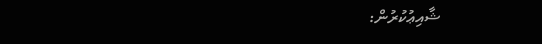ޝާއިޢުކުރުން: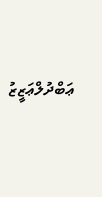ޢަބްދުލްޢަޒީޒު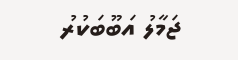ޖަމާލު އަބޫބަކުރު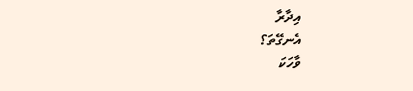އިދާރާ
އެނގޭތަ؟
ވާހަކަ